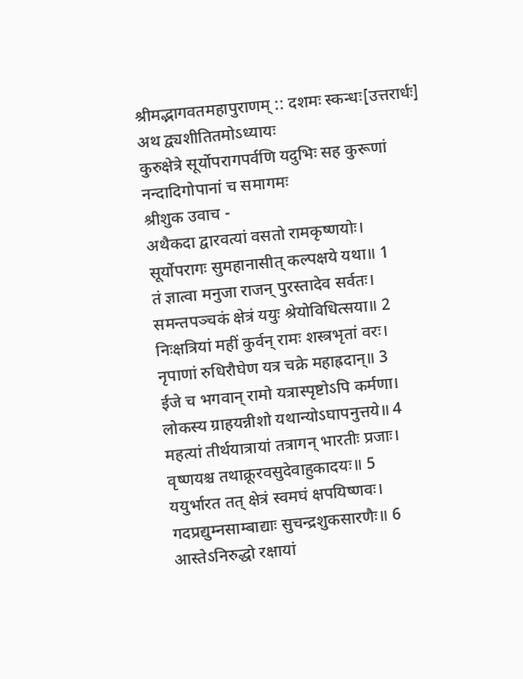श्रीमद्भागवतमहापुराणम् :: दशमः स्कन्धः[उत्तरार्धः]
अथ द्व्यशीतितमोऽध्यायः
कुरुक्षेत्रे सूर्योपरागपर्वणि यदुभिः सह कुरूणां नन्दादिगोपानां च समागमः
श्रीशुक उवाच -
अथैकदा द्वारवत्यां वसतो रामकृष्णयोः।
सूर्योपरागः सुमहानासीत् कल्पक्षये यथा॥ 1
तं ज्ञात्वा मनुजा राजन् पुरस्तादेव सर्वतः।
समन्तपञ्चकं क्षेत्रं ययुः श्रेयोविधित्सया॥ 2
निःक्षत्रियां महीं कुर्वन् रामः शस्त्रभृतां वरः।
नृपाणां रुधिरौघेण यत्र चक्रे महाह्रदान्॥ 3
ईजे च भगवान् रामो यत्रास्पृष्टोऽपि कर्मणा।
लोकस्य ग्राहयन्नीशो यथान्योऽघापनुत्तये॥ 4
महत्यां तीर्थयात्रायां तत्रागन् भारतीः प्रजाः।
वृष्णयश्च तथाक्रूरवसुदेवाहुकादयः॥ 5
ययुर्भारत तत् क्षेत्रं स्वमघं क्षपयिष्णवः।
गदप्रद्युम्नसाम्बाद्याः सुचन्द्रशुकसारणैः॥ 6
आस्तेऽनिरुद्धो रक्षायां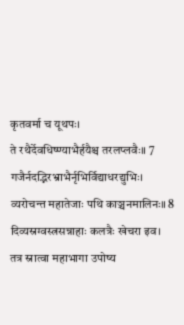कृतवर्मा च यूथपः।
ते रथैर्देवधिष्ण्याभैर्हयैश्च तरलप्लवैः॥ 7
गजैर्नदद्भिरभ्राभैर्नृभिर्विद्याधरद्युभिः।
व्यरोचन्त महातेजाः पथि काञ्चनमालिनः॥ 8
दिव्यस्रग्वस्त्रसन्नाहाः कलत्रैः खेचरा इव।
तत्र स्नात्वा महाभागा उपोष्य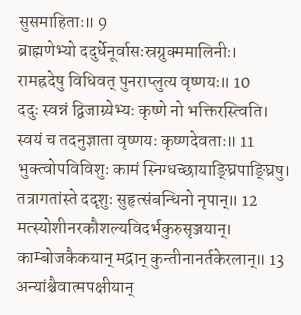सुसमाहिताः॥ 9
ब्राह्मणेभ्यो ददुर्धेनूर्वासःस्रग्रुक्ममालिनीः।
रामह्रदेषु विधिवत् पुनराप्लुत्य वृष्णयः॥ 10
ददुः स्वन्नं द्विजाग्र्येभ्यः कृष्णे नो भक्तिरस्त्विति।
स्वयं च तदनुज्ञाता वृष्णयः कृष्णदेवताः॥ 11
भुक्त्वोपविविशुः कामं स्निग्धच्छायाङ्घ्रिपाङ्घ्रिषु।
तत्रागतांस्ते ददृशुः सुहृत्संबन्धिनो नृपान्॥ 12
मत्स्योशीनरकौशल्यविदर्भकुरुसृञ्जयान्।
काम्बोजकैकयान् मद्रान् कुन्तीनानर्तकेरलान्॥ 13
अन्यांश्चैवात्मपक्षीयान्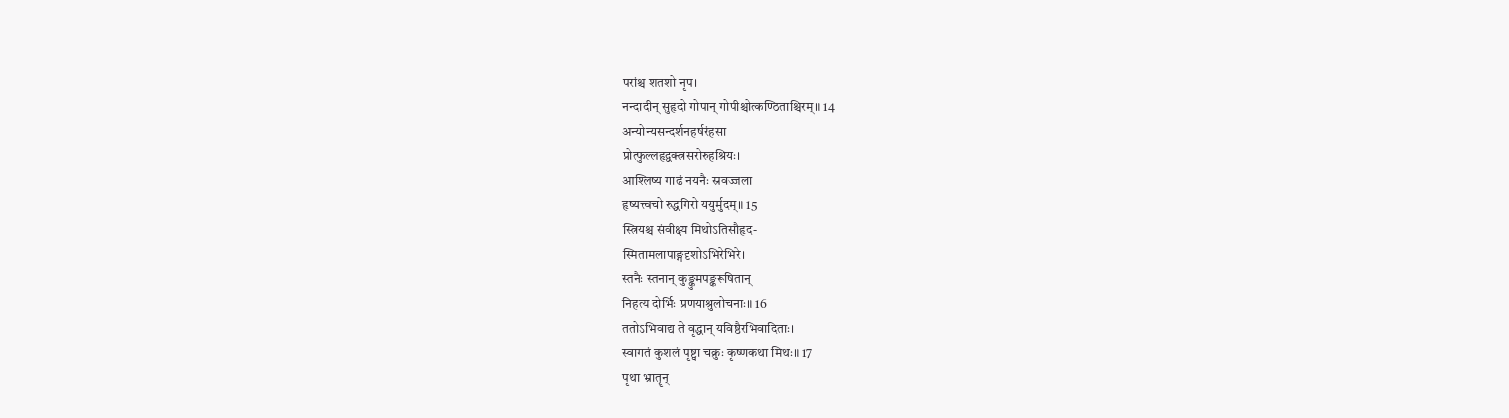परांश्च शतशो नृप।
नन्दादीन् सुहृदो गोपान् गोपीश्चोत्कण्ठिताश्चिरम्॥ 14
अन्योन्यसन्दर्शनहर्षरंहसा
प्रोत्फुल्लहृद्वक्त्रसरोरुहश्रियः।
आश्लिष्य गाढं नयनैः स्रवज्जला
हृष्यत्त्वचो रुद्धगिरो ययुर्मुदम्॥ 15
स्त्रियश्च संवीक्ष्य मिथोऽतिसौहृद-
स्मितामलापाङ्गदृशोऽभिरेभिरे।
स्तनैः स्तनान् कुङ्कुमपङ्करूषितान्
निहत्य दोर्भिः प्रणयाश्रुलोचनाः॥ 16
ततोऽभिवाद्य ते वृद्धान् यविष्ठैरभिवादिताः।
स्वागतं कुशलं पृष्ट्वा चक्रुः कृष्णकथा मिथः॥ 17
पृथा भ्रातॄन्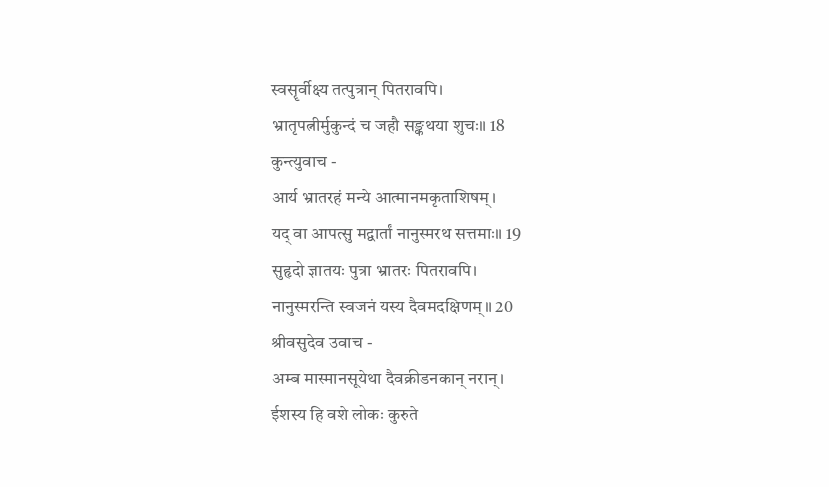स्वसॄर्वीक्ष्य तत्पुत्रान् पितरावपि।
भ्रातृपत्नीर्मुकुन्दं च जहौ सङ्कथया शुचः॥ 18
कुन्त्युवाच -
आर्य भ्रातरहं मन्ये आत्मानमकृताशिषम्।
यद् वा आपत्सु मद्वार्तां नानुस्मरथ सत्तमाः॥ 19
सुहृदो ज्ञातयः पुत्रा भ्रातरः पितरावपि।
नानुस्मरन्ति स्वजनं यस्य दैवमदक्षिणम्॥ 20
श्रीवसुदेव उवाच -
अम्ब मास्मानसूयेथा दैवक्रीडनकान् नरान्।
ईशस्य हि वशे लोकः कुरुते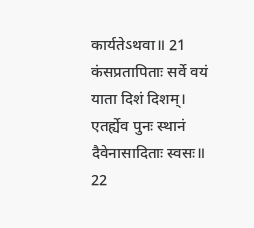कार्यतेऽथवा॥ 21
कंसप्रतापिताः सर्वे वयं याता दिशं दिशम्।
एतर्ह्येव पुनः स्थानं दैवेनासादिताः स्वसः॥ 22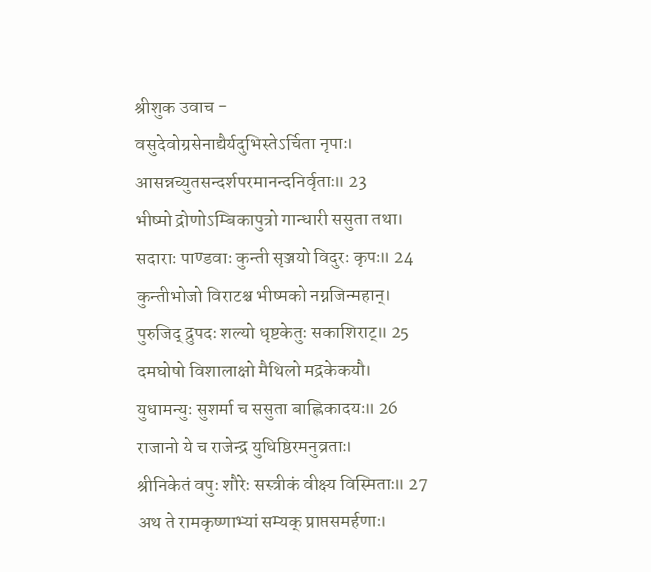श्रीशुक उवाच -
वसुदेवोग्रसेनाद्यैर्यदुभिस्तेऽर्चिता नृपाः।
आसन्नच्युतसन्दर्शपरमानन्दनिर्वृताः॥ 23
भीष्मो द्रोणोऽम्बिकापुत्रो गान्धारी ससुता तथा।
सदाराः पाण्डवाः कुन्ती सृञ्जयो विदुरः कृपः॥ 24
कुन्तीभोजो विराटश्च भीष्मको नग्नजिन्महान्।
पुरुजिद् द्रुपदः शल्यो धृष्टकेतुः सकाशिराट्॥ 25
दमघोषो विशालाक्षो मैथिलो मद्रकेकयौ।
युधामन्युः सुशर्मा च ससुता बाह्लिकादयः॥ 26
राजानो ये च राजेन्द्र युधिष्ठिरमनुव्रताः।
श्रीनिकेतं वपुः शौरेः सस्त्रीकं वीक्ष्य विस्मिताः॥ 27
अथ ते रामकृष्णाभ्यां सम्यक् प्राप्तसमर्हणाः।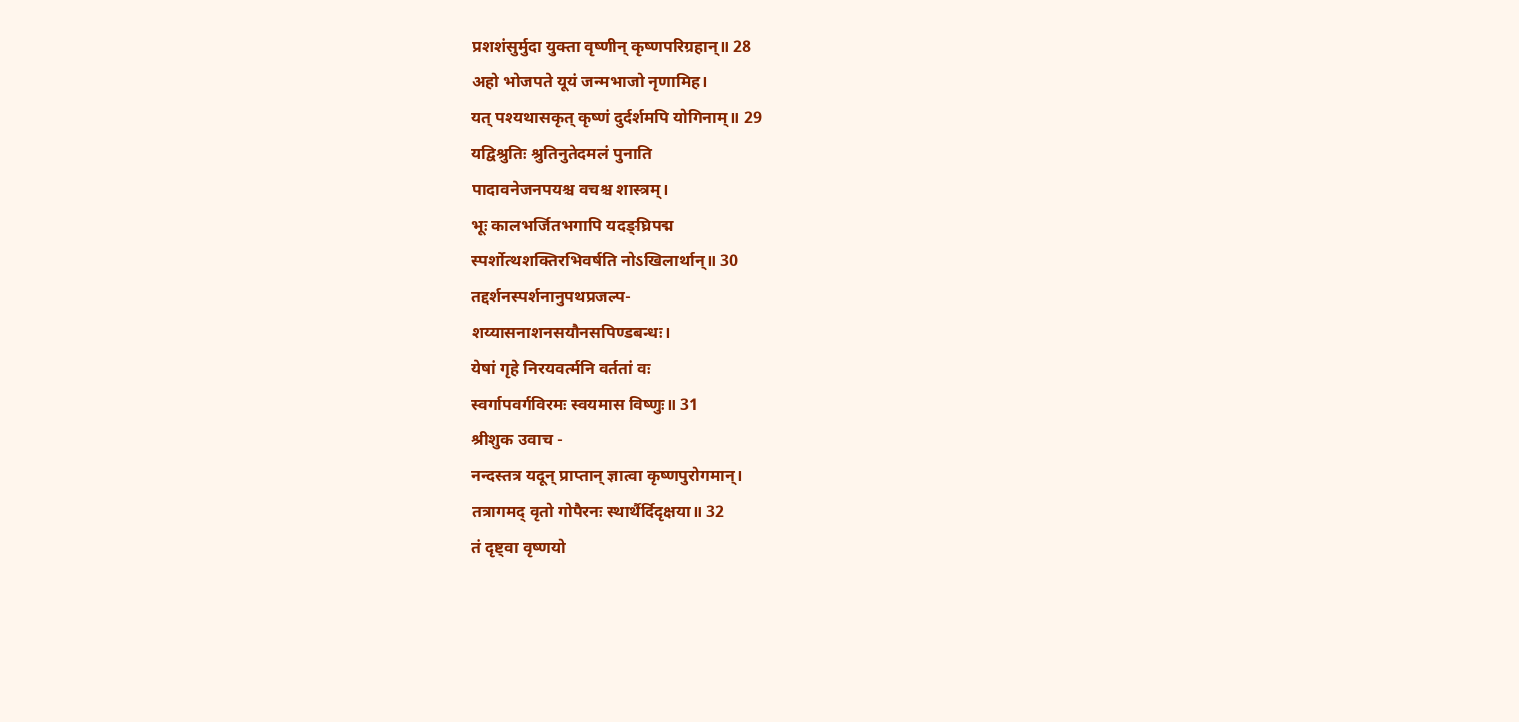प्रशशंसुर्मुदा युक्ता वृष्णीन् कृष्णपरिग्रहान्॥ 28
अहो भोजपते यूयं जन्मभाजो नृणामिह।
यत् पश्यथासकृत् कृष्णं दुर्दर्शमपि योगिनाम्॥ 29
यद्विश्रुतिः श्रुतिनुतेदमलं पुनाति
पादावनेजनपयश्च वचश्च शास्त्रम्।
भूः कालभर्जितभगापि यदङ्घ्रिपद्म
स्पर्शोत्थशक्तिरभिवर्षति नोऽखिलार्थान्॥ 30
तद्दर्शनस्पर्शनानुपथप्रजल्प-
शय्यासनाशनसयौनसपिण्डबन्धः।
येषां गृहे निरयवर्त्मनि वर्ततां वः
स्वर्गापवर्गविरमः स्वयमास विष्णुः॥ 31
श्रीशुक उवाच -
नन्दस्तत्र यदून् प्राप्तान् ज्ञात्वा कृष्णपुरोगमान्।
तत्रागमद् वृतो गोपैरनः स्थार्थैर्दिदृक्षया॥ 32
तं दृष्ट्वा वृष्णयो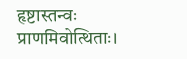हृष्टास्तन्वः प्राणमिवोत्थिताः।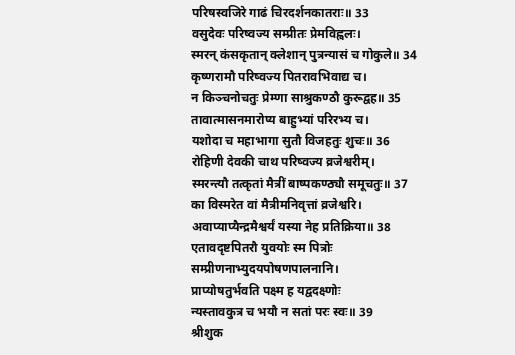परिषस्वजिरे गाढं चिरदर्शनकातराः॥ 33
वसुदेवः परिष्वज्य सम्प्रीतः प्रेमविह्वलः।
स्मरन् कंसकृतान् क्लेशान् पुत्रन्यासं च गोकुले॥ 34
कृष्णरामौ परिष्वज्य पितरावभिवाद्य च।
न किञ्चनोचतुः प्रेम्णा साश्रुकण्ठौ कुरूद्वह॥ 35
तावात्मासनमारोप्य बाहुभ्यां परिरभ्य च।
यशोदा च महाभागा सुतौ विजहतुः शुचः॥ 36
रोहिणी देवकी चाथ परिष्वज्य व्रजेश्वरीम्।
स्मरन्त्यौ तत्कृतां मैत्रीं बाष्पकण्ठ्यौ समूचतुः॥ 37
का विस्मरेत वां मैत्रीमनिवृत्तां व्रजेश्वरि।
अवाप्याप्यैन्द्रमैश्वर्यं यस्या नेह प्रतिक्रिया॥ 38
एतावदृष्टपितरौ युवयोः स्म पित्रोः
सम्प्रीणनाभ्युदयपोषणपालनानि।
प्राप्योषतुर्भवति पक्ष्म ह यद्वदक्ष्णोः
न्यस्तावकुत्र च भयौ न सतां परः स्वः॥ 39
श्रीशुक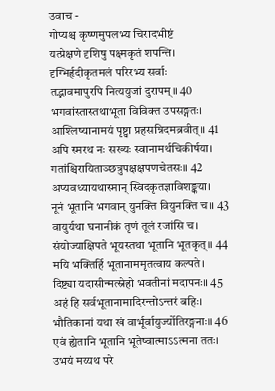उवाच -
गोप्यश्च कृष्णमुपलभ्य चिरादभीष्टं
यत्प्रेक्षणे दृशिषु पक्ष्मकृतं शपन्ति।
दृग्भिर्हृदीकृतमलं परिरभ्य सर्वाः
तद्भावमापुरपि नित्ययुजां दुरापम्॥ 40
भगवांस्तास्तथाभूता विविक्त उपसङ्गतः।
आश्लिष्यानामयं पृष्ट्वा प्रहसन्निदमब्रवीत्॥ 41
अपि स्मरथ नः सख्यः स्वानामर्थचिकीर्षया।
गतांश्चिरायिताञ्छत्रुपक्षक्षपणचेतसः॥ 42
अप्यवध्यायथास्मान् स्विदकृतज्ञाविशङ्कया।
नूनं भूतानि भगवान् युनक्ति वियुनक्ति च॥ 43
वायुर्यथा घनानीकं तृणं तूलं रजांसि च।
संयोज्याक्षिपते भूयस्तथा भूतानि भूतकृत्॥ 44
मयि भक्तिर्हि भूतानाममृतत्वाय कल्पते।
दिष्ट्या यदासीन्मत्स्नेहो भवतीनां मदापनः॥ 45
अहं हि सर्वभूतानामादिरन्तोऽन्तरं बहिः।
भौतिकानां यथा खं वार्भूर्वायुर्ज्योतिरङ्गनाः॥ 46
एवं ह्येतानि भूतानि भूतेष्वात्माऽऽत्मना ततः।
उभयं मय्यथ परे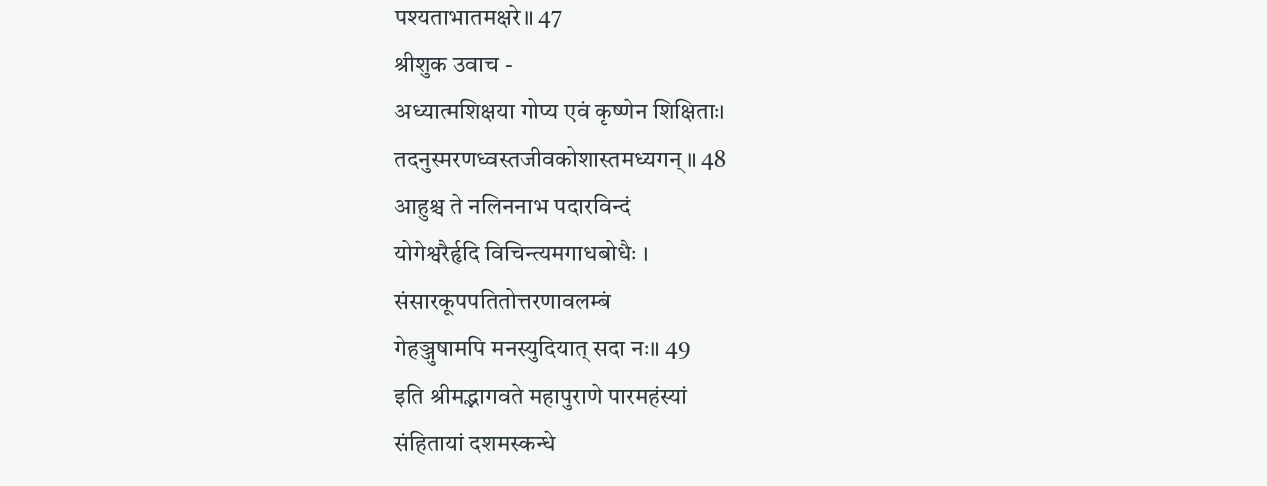पश्यताभातमक्षरे॥ 47
श्रीशुक उवाच -
अध्यात्मशिक्षया गोप्य एवं कृष्णेन शिक्षिताः।
तदनुस्मरणध्वस्तजीवकोशास्तमध्यगन्॥ 48
आहुश्च ते नलिननाभ पदारविन्दं
योगेश्वरैर्हृदि विचिन्त्यमगाधबोधैः ।
संसारकूपपतितोत्तरणावलम्बं
गेहञ्जुषामपि मनस्युदियात् सदा नः॥ 49
इति श्रीमद्भागवते महापुराणे पारमहंस्यां
संहितायां दशमस्कन्धे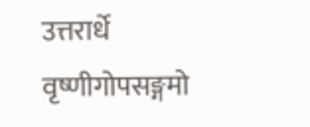उत्तरार्धे
वृष्णीगोपसङ्गमो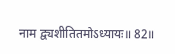नाम द्व्यशीतितमोऽध्यायः॥ 82॥